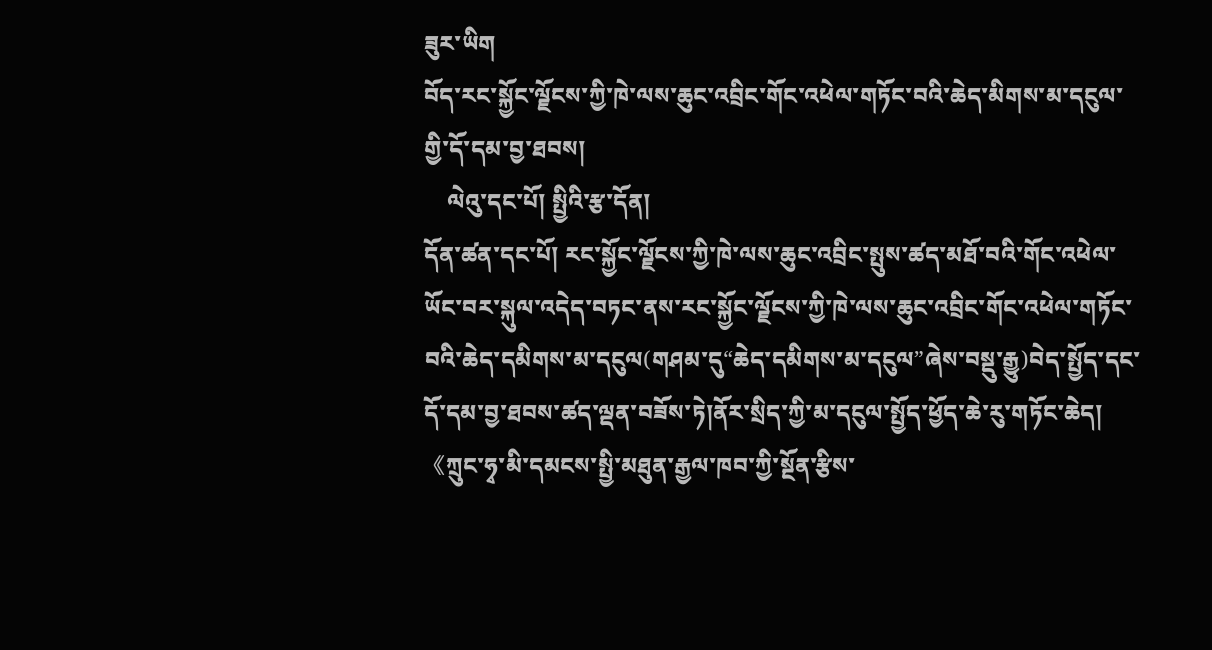ཟུར་ཡིག
བོད་རང་སྐྱོང་ལྗོངས་ཀྱི་ཁེ་ལས་ཆུང་འབྲིང་གོང་འཕེལ་གཏོང་བའི་ཆེད་མིགས་མ་དངུལ་གྱི་དོ་དམ་བྱ་ཐབས།
    ལེའུ་དང་པོ། སྤྱིའི་རྩ་དོན།
དོན་ཚན་དང་པོ། རང་སྐྱོང་ལྗོངས་ཀྱི་ཁེ་ལས་ཆུང་འབྲིང་སྤུས་ཚད་མཐོ་བའི་གོང་འཕེལ་ཡོང་བར་སྐུལ་འདེད་བཏང་ནས་རང་སྐྱོང་ལྗོངས་ཀྱི་ཁེ་ལས་ཆུང་འབྲིང་གོང་འཕེལ་གཏོང་བའི་ཆེད་དམིགས་མ་དངུལ(གཤམ་དུ“ཆེད་དམིགས་མ་དངུལ”ཞེས་བསྡུ་རྒྱུ)བེད་སྤྱོད་དང་དོ་དམ་བྱ་ཐབས་ཚད་ལྡན་བཟོས་ཏེ།ནོར་སྲིད་ཀྱི་མ་དངུལ་སྤྱོད་ཕྱོད་ཆེ་རུ་གཏོང་ཆེད། 《ཀྲུང་ཧྭ་མི་དམངས་སྤྱི་མཐུན་རྒྱལ་ཁབ་ཀྱི་སྔོན་རྩིས་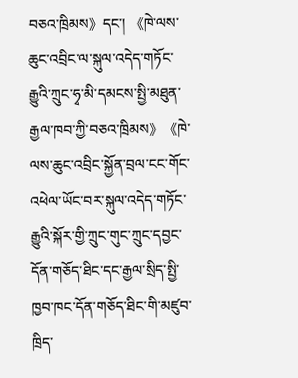བཅའ་ཁྲིམས》དང་། 《ཁེ་ལས་ཆུང་འབྲིང་ལ་སྐུལ་འདེད་གཏོང་རྒྱུའི་ཀྲུང་ཧྭ་མི་དམངས་སྤྱི་མཐུན་རྒྱལ་ཁབ་ཀྱི་བཅའ་ཁྲིམས》《ཁེ་ལས་ཆུང་འབྲིང་སྐྱོན་བྲལ་ངང་གོང་འཕེལ་ཡོང་བར་སྐུལ་འདེད་གཏོང་རྒྱུའི་སྐོར་གྱི་ཀྲུང་གུང་ཀྲུང་དབྱང་དོན་གཅོད་ཐིང་དང་རྒྱལ་སྲིད་སྤྱི་ཁྱབ་ཁང་དོན་གཅོད་ཐིང་གི་མཛུབ་ཁྲིད་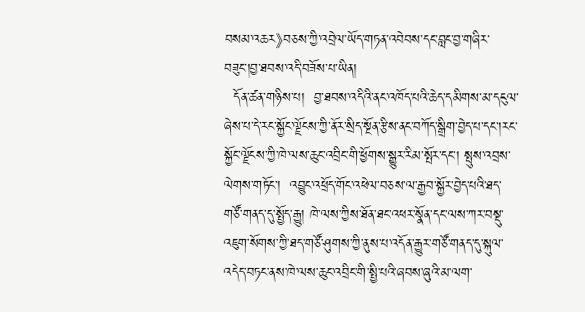བསམ་འཆར》བཅས་ཀྱི་འབྲེལ་ཡོད་གཏན་འབེབས་དང་བླང་བྱ་གཞིར་བཟུང་།བྱ་ཐབས་འདི་བཟོས་པ་ཡིན།
  དོན་ཚན་གཉིས་པ།  བྱ་ཐབས་འདིའི་ནང་འཁོད་པའི་ཆེད་དམིགས་མ་དངུལ་ཞེས་པ་དེ་རང་སྐྱོང་ལྗོངས་ཀྱི་ནོར་སྲིད་སྔོན་རྩིས་ནང་བཀོད་སྒྲིག་བྱེད་པ་དང་།རང་སྐྱོང་ལྗོངས་ཀྱི་ཁེ་ལས་ཆུང་འབྲིང་གི་ཕྱོགས་སྒྱུར་རིམ་སྤོར་དང་། སྤུས་འབྲས་ལེགས་གཏོང་།  འབྱུང་འཕྲོད་གོང་འཕེལ་བཅས་ལ་རྒྱབ་སྐྱོར་བྱེད་པའི་ཐད་གཙོ་གནད་དུ་སྤྱོད་རྒྱུ། ཁེ་ལས་ཀྱིས་ཐོན་ཐང་འཕར་སྣོན་དང་ལས་ཀར་བསྡུ་འཇུག་སོགས་ཀྱི་ཐད་གཙོ་ཤུགས་ཀྱི་ནུས་པ་འདོན་རྒྱུར་གཙོ་གནད་དུ་སྐུལ་འདེད་བཏང་ནས་ཁེ་ལས་ཆུང་འབྲིང་གི་སྤྱི་པའི་ཞབས་ཞུའི་མ་ལག་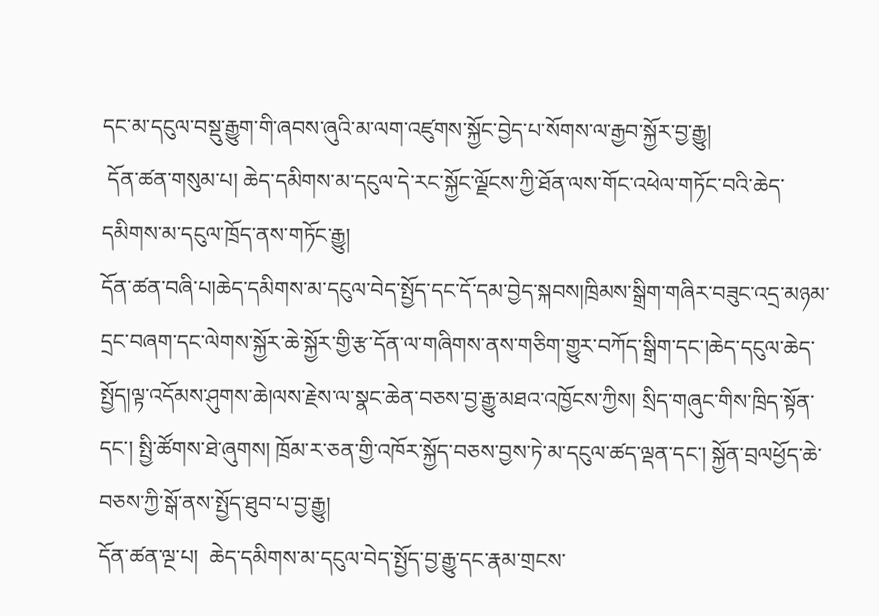དང་མ་དངུལ་བསྡུ་རྒྱུག་གི་ཞབས་ཞུའི་མ་ལག་འཛུགས་སྐྱོང་བྱེད་པ་སོགས་ལ་རྒྱབ་སྐྱོར་བྱ་རྒྱུ།
 དོན་ཚན་གསུམ་པ། ཆེད་དམིགས་མ་དངུལ་དེ་རང་སྐྱོང་ལྗོངས་ཀྱི་ཐོན་ལས་གོང་འཕེལ་གཏོང་བའི་ཆེད་དམིགས་མ་དངུལ་ཁྲོད་ནས་གཏོང་རྒྱུ།
དོན་ཚན་བཞི་པ།ཆེད་དམིགས་མ་དངུལ་བེད་སྤྱོད་དང་དོ་དམ་བྱེད་སྐབས།ཁྲིམས་སྒྲིག་གཞིར་བཟུང་འདྲ་མཉམ་དྲང་བཞག་དང་ལེགས་སྐྱོར་ཆེ་སྐྱོར་གྱི་རྩ་དོན་ལ་གཞིགས་ནས་གཅིག་གྱུར་བཀོད་སྒྲིག་དང་།ཆེད་དངུལ་ཆེད་སྤྱོད།ལྟ་འདོམས་ཤུགས་ཆེ།ལས་རྗེས་ལ་སྣང་ཆེན་བཅས་བྱ་རྒྱུ་མཐའ་འཁྱོངས་ཀྱིས། སྲིད་གཞུང་གིས་ཁྲིད་སྟོན་དང་། སྤྱི་ཚོགས་ཐེ་ཞུགས། ཁྲོམ་ར་ཅན་གྱི་འཁོར་སྐྱོད་བཅས་བྱས་ཏེ་མ་དངུལ་ཚད་ལྡན་དང་། སྐྱོན་བྲལཕྱོད་ཆེ་བཅས་ཀྱི་སྒོ་ནས་སྤྱོད་ཐུབ་པ་བྱ་རྒྱུ།
དོན་ཚན་ལྔ་པ།  ཆེད་དམིགས་མ་དངུལ་བེད་སྤྱོད་བྱ་རྒྱུ་དང་རྣམ་གྲངས་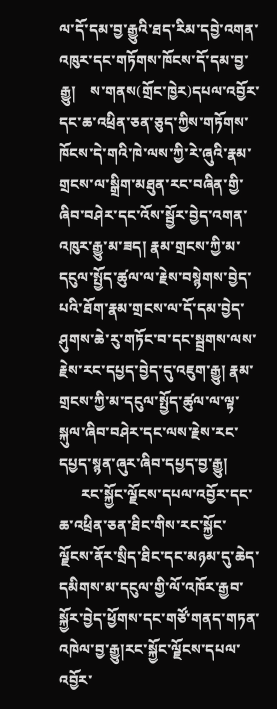ལ་དོ་དམ་བྱ་རྒྱུའི་ཐད་རིམ་དབྱེ་འགན་འཁུར་དང་གཏོགས་ཁོངས་དོ་དམ་བྱ་རྒྱུ།    ས་གནས(གྲོང་ཁྱེར)དཔལ་འབྱོར་དང་ཆ་འཕྲིན་ཅན་ཅུད་ཀྱིས་གཏོགས་ཁོངས་དེ་གའི་ཁེ་ལས་ཀྱི་རེ་ཞུའི་རྣམ་གྲངས་ལ་སྒྲིག་མཐུན་རང་བཞིན་གྱི་ཞིབ་བཤེར་དང་འོས་སྦྱོར་བྱེད་འགན་འཁུར་རྒྱུ་མ་ཟད། རྣམ་གྲངས་ཀྱི་མ་དངུལ་སྤྱོད་ཚུལ་ལ་རྗེས་བསྙེགས་བྱེད་པའི་ཐོག་རྣམ་གྲངས་ལ་དོ་དམ་བྱེད་ཤུགས་ཆེ་རུ་གཏོང་བ་དང་སྦྲགས་ལས་རྗེས་རང་དཔྱད་བྱེད་དུ་འཇུག་རྒྱུ། རྣམ་གྲངས་ཀྱི་མ་དངུལ་སྤྱོད་ཚུལ་ལ་ལྟ་སྐུལ་ཞིབ་བཤེར་དང་ལས་རྗེས་རང་དཔྱད་སྙན་ཞུར་ཞིབ་དཔྱད་བྱ་རྒྱུ།
      རང་སྐྱོང་ལྗོངས་དཔལ་འབྱོར་དང་ཆ་འཕྲིན་ཅན་ཐིང་གིས་རང་སྐྱོང་ལྗོངས་ནོར་སྲིད་ཐིང་དང་མཉམ་དུ་ཆེད་དམིགས་མ་དངུལ་གྱི་ལོ་འཁོར་རྒྱབ་སྐྱོར་བྱེད་ཕྱོགས་དང་གཙོ་གནད་གཏན་འཁེལ་བྱ་རྒྱུ།རང་སྐྱོང་ལྗོངས་དཔལ་འབྱོར་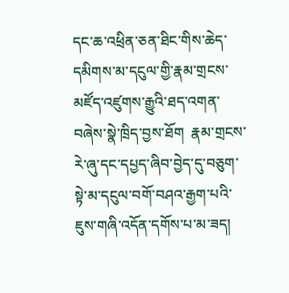དང་ཆ་འཕྲིན་ཅན་ཐིང་གིས་ཆེད་དམིགས་མ་དངུལ་གྱི་རྣམ་གྲངས་མཛོད་འཛུགས་རྒྱུའི་ཐད་འགན་བཞེས་སྣེ་ཁྲིད་བྱས་ཐོག  རྣམ་གྲངས་རེ་ཞུ་དང་དཔྱད་ཞིབ་བྱེད་དུ་བཅུག་སྟེ་མ་དངུལ་བགོ་བཤའ་རྒྱག་པའི་ཇུས་གཞི་འདོན་དགོས་པ་མ་ཟད།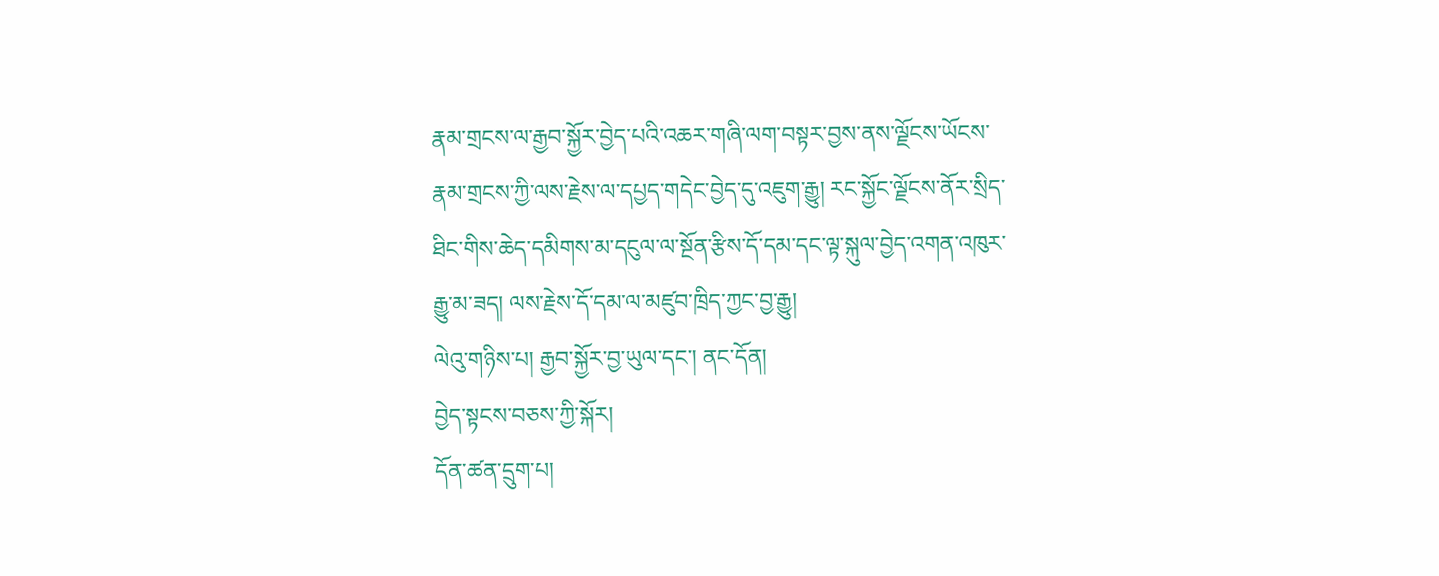རྣམ་གྲངས་ལ་རྒྱབ་སྐྱོར་བྱེད་པའི་འཆར་གཞི་ལག་བསྟར་བྱས་ནས་ལྗོངས་ཡོངས་རྣམ་གྲངས་ཀྱི་ལས་རྗེས་ལ་དཔྱད་གདེང་བྱེད་དུ་འཇུག་རྒྱུ། རང་སྐྱོང་ལྗོངས་ནོར་སྲིད་ཐིང་གིས་ཆེད་དམིགས་མ་དངུལ་ལ་སྔོན་རྩིས་དོ་དམ་དང་ལྟ་སྐུལ་བྱེད་འགན་འཁུར་རྒྱུ་མ་ཟད། ལས་རྗེས་དོ་དམ་ལ་མཛུབ་ཁྲིད་ཀྱང་བྱ་རྒྱུ།
ལེའུ་གཉིས་པ། རྒྱབ་སྐྱོར་བྱ་ཡུལ་དང་། ནང་དོན།
བྱེད་སྟངས་བཅས་ཀྱི་སྐོར།
དོན་ཚན་དྲུག་པ།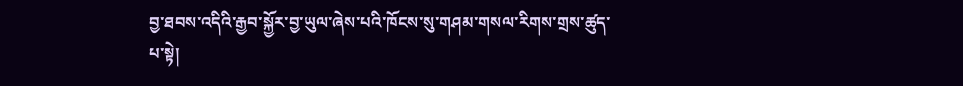བྱ་ཐབས་འདིའི་རྒྱབ་སྐྱོར་བྱ་ཡུལ་ཞེས་པའི་ཁོངས་སུ་གཤམ་གསལ་རིགས་གྲས་ཚུད་པ་སྟེ།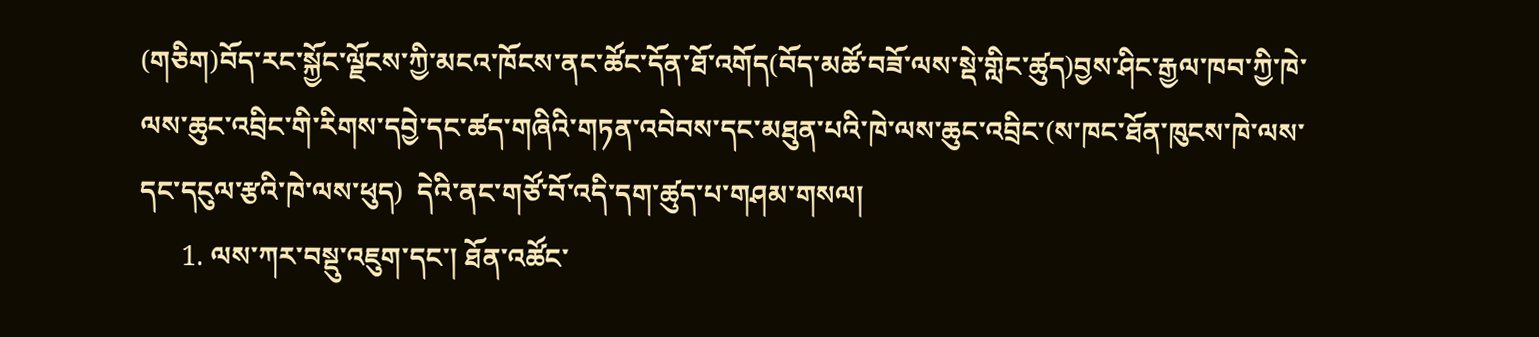(གཅིག)བོད་རང་སྐྱོང་ལྗོངས་ཀྱི་མངའ་ཁོངས་ནང་ཚོང་དོན་ཐོ་འགོད(བོད་མཚོ་བཟོ་ལས་སྡེ་གླིང་ཚུད)བྱས་ཤིང་རྒྱལ་ཁབ་ཀྱི་ཁེ་ལས་ཆུང་འབྲིང་གི་རིགས་དབྱེ་དང་ཚད་གཞིའི་གཏན་འབེབས་དང་མཐུན་པའི་ཁེ་ལས་ཆུང་འབྲིང་(ས་ཁང་ཐོན་ཁུངས་ཁེ་ལས་དང་དངུལ་རྩའི་ཁེ་ལས་ཕུད)  དེའི་ནང་གཙོ་བོ་འདི་དག་ཚུད་པ་གཤམ་གསལ།
      1. ལས་ཀར་བསྡུ་འཇུག་དང་། ཐོན་འཚོང་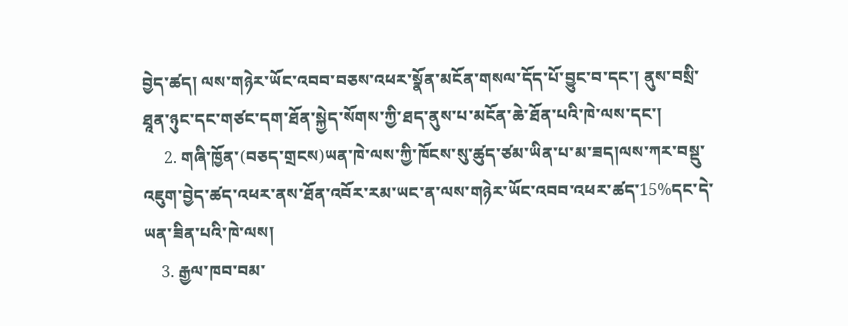བྱེད་ཚད། ལས་གཉེར་ཡོང་འབབ་བཅས་འཕར་སྣོན་མངོན་གསལ་དོད་པོ་བྱུང་བ་དང་། ནུས་བསྲི་ཐཱན་ཉུང་དང་གཙང་དག་ཐོན་སྐྱེད་སོགས་ཀྱི་ཐད་ནུས་པ་མངོན་ཆེ་ཐོན་པའི་ཁེ་ལས་དང་།
     2. གཞི་ཁྱོན་(བཅད་གྲངས)ཡན་ཁེ་ལས་ཀྱི་ཁོངས་སུ་ཚུད་ཙམ་ཡིན་པ་མ་ཟད།ལས་ཀར་བསྡུ་འཇུག་བྱེད་ཚད་འཕར་ནས་ཐོན་འབོར་རམ་ཡང་ན་ལས་གཉེར་ཡོང་འབབ་འཕར་ཚད་15%དང་དེ་ཡན་ཟིན་པའི་ཁེ་ལས།
    3. རྒྱལ་ཁབ་བམ་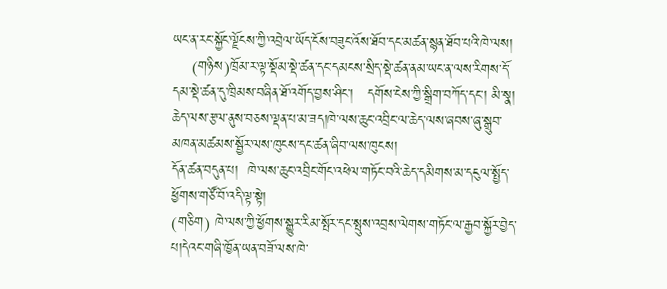ཡང་ན་རང་སྐྱོང་ལྗོངས་ཀྱི་འབྲེལ་ཡོད་ངོས་བཟུང་འོས་ཐོབ་དང་མཚན་སྙན་ཐོབ་པའི་ཁེ་ལས།
    (གཉིས)ཁྲོམ་ར་ལྟ་སྡོམ་སྡེ་ཚན་དང་དམངས་སྲིད་སྡེ་ཚན་ནམ་ཡང་ན་ལས་རིགས་དོ་དམ་སྡེ་ཚན་དུ་ཁྲིམས་བཞིན་ཐོ་འགོད་བྱས་ཤིང་།   དགོས་ངེས་ཀྱི་སྒྲིག་བཀོད་དང་། མི་སྣ། ཆེད་ལས་རྩལ་ནུས་བཅས་ལྡན་པ་མ་ཟད།ཁེ་ལས་ཆུང་འབྲིང་ལ་ཆེད་ལས་ཞབས་ཞུ་སྒྲུབ་མཁན་མཚམས་སྦྱོར་ལས་ཁུངས་དང་ཚན་ཞིབ་ལས་ཁུངས།
དོན་ཚན་བདུན་པ།  ཁེ་ལས་ཆུང་འབྲིང་གོང་འཕེལ་གཏོང་བའི་ཆེད་དམིགས་མ་དངུལ་སྤྱོད་ཕྱོགས་གཙོ་བོ་འདི་ལྟ་སྟེ།
(གཅིག) ཁེ་ལས་ཀྱི་ཕྱོགས་སྒྱུར་རིམ་སྤོར་དང་སྤུས་འབྲས་ལེགས་གཏོང་ལ་རྒྱབ་སྐྱོར་བྱེད་པ།དེའང་གཞི་ཁྱོན་ཡན་བཟོ་ལས་ཁེ་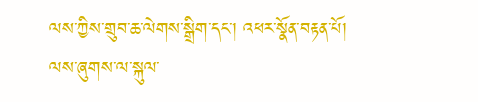ལས་ཀྱིས་གྲུབ་ཆ་ལེགས་སྒྲིག་དང་། འཕར་སྣོན་བརྟན་པོ། ལས་ཞུགས་ལ་སྐུལ་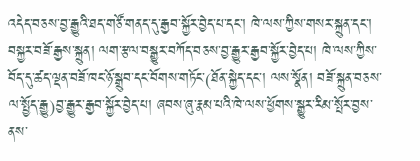འདེད་བཅས་བྱ་རྒྱུའི་ཐད་གཙོ་གནད་དུ་རྒྱབ་སྐྱོར་བྱེད་པ་དང་། ཁེ་ལས་ཀྱིས་གསར་སྐྲུན་དང་། བསྐྱར་བཟོ་རྒྱས་སྐྲུན། ལག་རྩལ་བསྒྱུར་བཀོད་བཅས་བྱ་རྒྱུར་རྒྱབ་སྐྱོར་བྱེད་པ། ཁེ་ལས་ཀྱིས་བོད་དུ་ཚད་ལྡན་བཟོ་ཁང་ཉོ་སྒྲུབ་དང་བོགས་གཏོང་(ཐོན་སྐྱེད་དང་། ལས་སྣོན། བཟོ་སྐྲུན་བཅས་ལ་སྤྱོད་རྒྱུ)བྱ་རྒྱུར་རྒྱབ་སྐྱོར་བྱེད་པ། ཞབས་ཞུ་རྣམ་པའི་ཁེ་ལས་ཕྱོགས་སྒྱུར་རིམ་སྤོར་བྱས་ནས་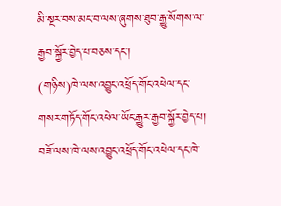མི་སྔར་བས་མང་བ་ལས་ཞུགས་ཐུབ་རྒྱུ་སོགས་ལ་རྒྱབ་སྐྱོར་བྱེད་པ་བཅས་དང་།
(གཉིས)ཁེ་ལས་འབྱུང་འཕྲོད་གོང་འཕེལ་དང་གསར་གཏོད་གོང་འཕེལ་ཡོང་རྒྱུར་རྒྱབ་སྐྱོར་བྱེད་པ། བཟོ་ལས་ཁེ་ལས་འབྱུང་འཕྲོད་གོང་འཕེལ་དང་ཁེ་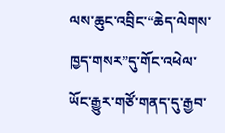ལས་ཆུང་འབྲིང་“ཆེད་ལེགས་ཁྱད་གསར”དུ་གོང་འཕེལ་ཡོང་རྒྱུར་གཙོ་གནད་དུ་རྒྱབ་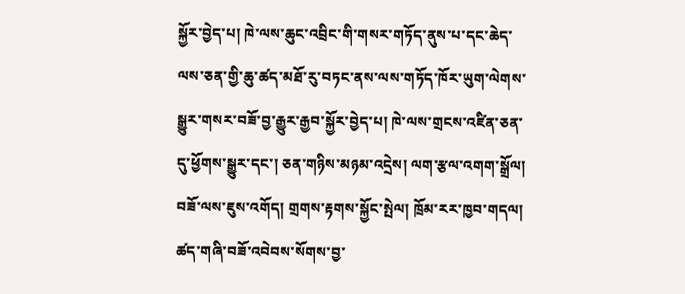སྐྱོར་བྱེད་པ། ཁེ་ལས་ཆུང་འབྲིང་གི་གསར་གཏོད་ནུས་པ་དང་ཆེད་ལས་ཅན་གྱི་ཆུ་ཚད་མཐོ་རུ་བཏང་ནས་ལས་གཏོད་ཁོར་ཡུག་ལེགས་སྒྱུར་གསར་བཟོ་བྱ་རྒྱུར་རྒྱབ་སྐྱོར་བྱེད་པ། ཁེ་ལས་གྲངས་འཛིན་ཅན་དུ་ཕྱོགས་སྒྱུར་དང་། ཅན་གཉིས་མཉམ་འདྲེས། ལག་རྩལ་འགག་སྒྲོལ། བཟོ་ལས་ཇུས་འགོད། གྲགས་རྟགས་སྐྱོང་སྤེལ། ཁྲོམ་རར་ཁྱབ་གདལ། ཚད་གཞི་བཟོ་འབེབས་སོགས་བྱ་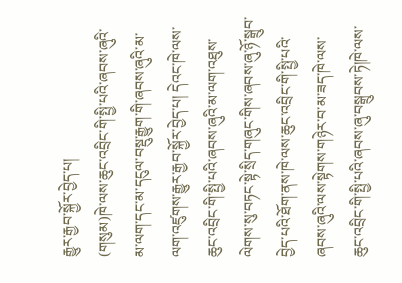རྒྱུར་རྒྱབ་སྐྱོར་བྱེད་པ།
(གསུམ)ཁེ་ལས་ཆུང་འབྲིང་གི་སྤྱི་པའི་ཞབས་ཞུའི་མ་ལག་དང་མ་དངུལ་བསྡུ་རྒྱུག་གི་ཞབས་ཞུའི་མ་ལག་འཛུགས་རྒྱུར་རྒྱབ་སྐྱོར་བྱེད་པ། དེའང་ཁེ་ལས་ཆུང་འབྲིང་གི་སྤྱི་པའི་ཞབས་ཞུའི་མ་ལག་འཐུས་ལེགས་སུ་བཏང་སྟེ་སྲིད་གཞུང་གིས་ཞབས་ཞུ་ཉོ་སྒྲུབ་བྱེད་པའི་ཐོག་ནས་ཁེ་ལས་ཆུང་འབྲིང་གི་སྤྱི་པའི་ཞབས་ཞུའི་ལས་སྟེགས་གཉེར་བ་མ་ཟད་ཁེ་ལས་ཆུང་འབྲིང་གི་སྤྱི་པའི་ཞབས་ཞུ་བསྒྲུབས་ཏེ།ཁེ་ལས་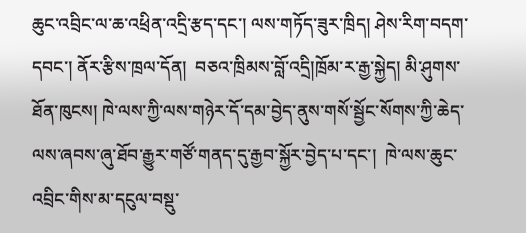ཆུང་འབྲིང་ལ་ཆ་འཕྲིན་འདྲི་རྩད་དང་། ལས་གཏོད་ཟུར་ཁྲིད། ཤེས་རིག་བདག་དབང་། ནོར་རྩིས་ཁྲལ་དོན།  བཅའ་ཁྲིམས་བློ་འདྲི།ཁྲོམ་ར་རྒྱ་སྐྱེད། མི་ཤུགས་ཐོན་ཁུངས། ཁེ་ལས་ཀྱི་ལས་གཉེར་དོ་དམ་བྱེད་ནུས་གསོ་སྦྱོང་སོགས་ཀྱི་ཆེད་ལས་ཞབས་ཞུ་ཐོབ་རྒྱུར་གཙོ་གནད་དུ་རྒྱབ་སྐྱོར་བྱེད་པ་དང་།  ཁེ་ལས་ཆུང་འབྲིང་གིས་མ་དངུལ་བསྡུ་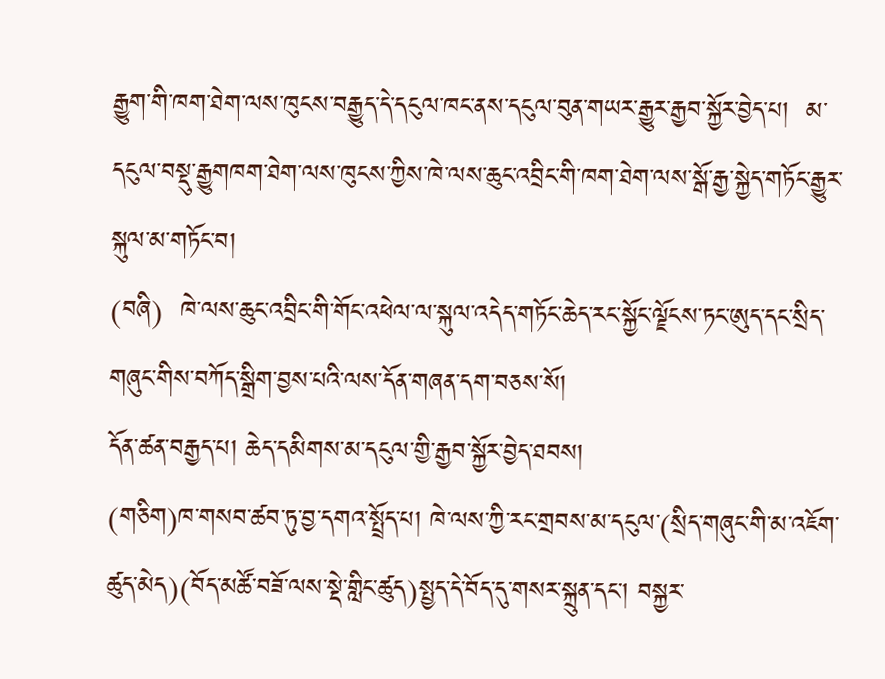རྒྱུག་གི་ཁག་ཐེག་ལས་ཁུངས་བརྒྱུད་དེ་དངུལ་ཁང་ནས་དངུལ་བུན་གཡར་རྒྱུར་རྒྱབ་སྐྱོར་བྱེད་པ།  མ་དངུལ་བསྡུ་རྒྱུགཁག་ཐེག་ལས་ཁུངས་ཀྱིས་ཁེ་ལས་ཆུང་འབྲིང་གི་ཁག་ཐེག་ལས་སྒོ་རྒྱ་སྐྱེད་གཏོང་རྒྱུར་སྐུལ་མ་གཏོང་བ།
(བཞི)  ཁེ་ལས་ཆུང་འབྲིང་གི་གོང་འཕེལ་ལ་སྐུལ་འདེད་གཏོང་ཆེད་རང་སྐྱོང་ལྗོངས་ཏང་ཨུད་དང་སྲིད་གཞུང་གིས་བཀོད་སྒྲིག་བྱས་པའི་ལས་དོན་གཞན་དག་བཅས་སོ།
དོན་ཚན་བརྒྱད་པ། ཆེད་དམིགས་མ་དངུལ་གྱི་རྒྱབ་སྐྱོར་བྱེད་ཐབས།
(གཅིག)ཁ་གསབ་ཚབ་ཏུ་བྱ་དགའ་སྤྲོད་པ། ཁེ་ལས་ཀྱི་རང་གྲབས་མ་དངུལ་(སྲིད་གཞུང་གི་མ་འཇོག་ཚུད་མེད)(བོད་མཚོ་བཟོ་ལས་སྡེ་གླིང་ཚུད)སྤྱད་དེ་བོད་དུ་གསར་སྐྲུན་དང་། བསྐྱར་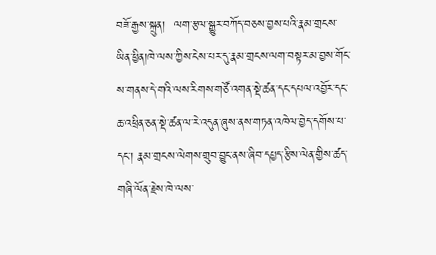བཟོ་རྒྱས་སྐྲུན།  ལག་རྩལ་སྒྱུར་བཀོད་བཅས་བྱས་པའི་རྣམ་གྲངས་ཡིན་ཕྱིན།ཁེ་ལས་ཀྱིས་ངེས་པར་དུ་རྣམ་གྲངས་ལག་བསྟར་མ་བྱས་གོང་ས་གནས་དེ་གའི་ལས་རིགས་གཙོ་འགན་སྡེ་ཚན་དང་དཔལ་འབྱོར་དང་ཆ་འཕྲིན་ཅན་སྡེ་ཚན་ལ་རེ་འདུན་ཞུས་ནས་གཏན་འཁེལ་བྱེད་དགོས་པ་དང་། རྣམ་གྲངས་ལེགས་གྲུབ་བྱུང་ནས་ཞིབ་དཔྱད་རྩིས་ལེན་གྱིས་ཚད་གཞི་ལོན་རྗེས་ཁེ་ལས་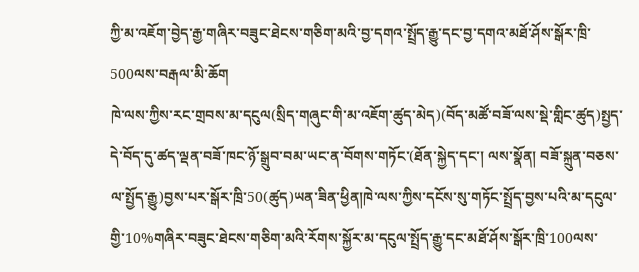ཀྱི་མ་འཇོག་བྱེད་རྒྱ་གཞིར་བཟུང་ཐེངས་གཅིག་མའི་བྱ་དགའ་སྤྲོད་རྒྱུ་དང་བྱ་དགའ་མཐོ་ཤོས་སྒོར་ཁྲི་500ལས་བརྒལ་མི་ཆོག
ཁེ་ལས་ཀྱིས་རང་གྲབས་མ་དངུལ(སྲིད་གཞུང་གི་མ་འཇོག་ཚུད་མེད)(བོད་མཚོ་བཟོ་ལས་སྡེ་གླིང་ཚུད)སྤྱད་དེ་བོད་དུ་ཚད་ལྡན་བཟོ་ཁང་ཉོ་སྒྲུབ་བམ་ཡང་ན་བོགས་གཏོང་(ཐོན་སྐྱེད་དང་། ལས་སྣོན། བཟོ་སྐྲུན་བཅས་ལ་སྤྱོད་རྒྱུ)བྱས་པར་སྒོར་ཁྲི་50(ཚུད)ཡན་ཟིན་ཕྱིན།ཁེ་ལས་ཀྱིས་དངོས་སུ་གཏོང་སྤྲོད་བྱས་པའི་མ་དངུལ་གྱི་10%གཞིར་བཟུང་ཐེངས་གཅིག་མའི་རོགས་སྐྱོར་མ་དངུལ་སྤྲོད་རྒྱུ་དང་མཐོ་ཤོས་སྒོར་ཁྲི་100ལས་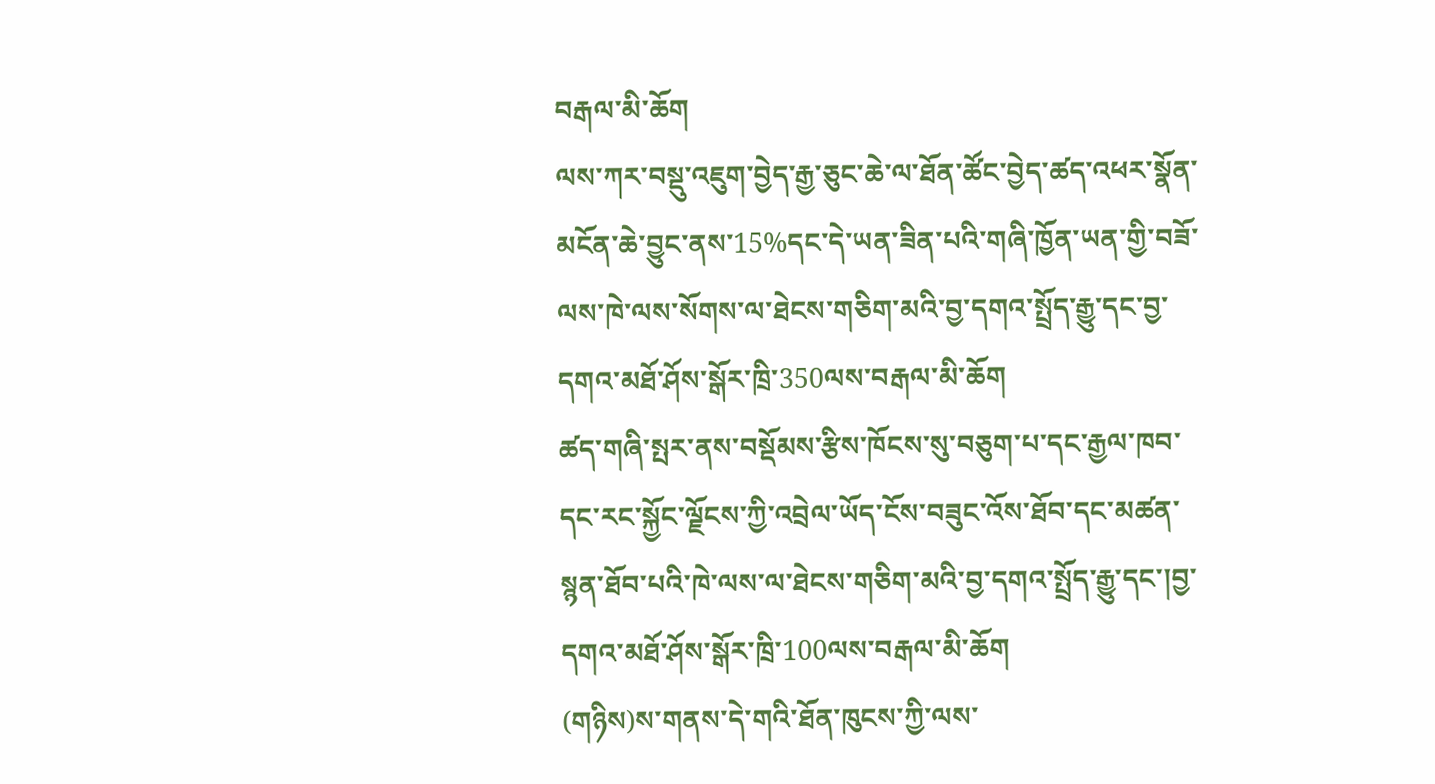བརྒལ་མི་ཆོག
ལས་ཀར་བསྡུ་འཇུག་བྱེད་རྒྱ་ཅུང་ཆེ་ལ་ཐོན་ཚོང་བྱེད་ཚད་འཕར་སྣོན་མངོན་ཆེ་བྱུང་ནས་15%དང་དེ་ཡན་ཟིན་པའི་གཞི་ཁྱོན་ཡན་གྱི་བཟོ་ལས་ཁེ་ལས་སོགས་ལ་ཐེངས་གཅིག་མའི་བྱ་དགའ་སྤྲོད་རྒྱུ་དང་བྱ་དགའ་མཐོ་ཤོས་སྒོར་ཁྲི་350ལས་བརྒལ་མི་ཆོག
ཚད་གཞི་སྤར་ནས་བསྡོམས་རྩིས་ཁོངས་སུ་བཅུག་པ་དང་རྒྱལ་ཁབ་དང་རང་སྐྱོང་ལྗོངས་ཀྱི་འབྲེལ་ཡོད་ངོས་བཟུང་འོས་ཐོབ་དང་མཚན་སྙན་ཐོབ་པའི་ཁེ་ལས་ལ་ཐེངས་གཅིག་མའི་བྱ་དགའ་སྤྲོད་རྒྱུ་དང་།བྱ་དགའ་མཐོ་ཤོས་སྒོར་ཁྲི་100ལས་བརྒལ་མི་ཆོག
(གཉིས)ས་གནས་དེ་གའི་ཐོན་ཁུངས་ཀྱི་ལས་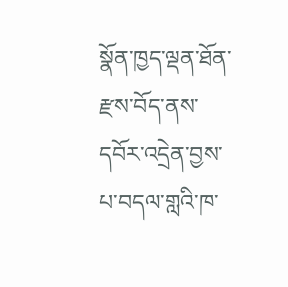སྣོན་ཁྱད་ལྡན་ཐོན་རྫས་བོད་ནས་དབོར་འདྲེན་བྱས་པ་བདལ་གླའི་ཁ་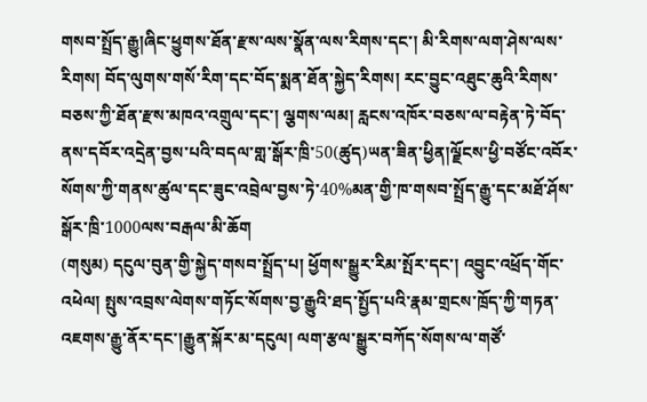གསབ་སྤྲོད་རྒྱུ།ཞིང་ཕྱུགས་ཐོན་རྫས་ལས་སྣོན་ལས་རིགས་དང་། མི་རིགས་ལག་ཤེས་ལས་རིགས། བོད་ལུགས་གསོ་རིག་དང་བོད་སྨན་ཐོན་སྐྱེད་རིགས། རང་བྱུང་འཐུང་ཆུའི་རིགས་བཅས་ཀྱི་ཐོན་རྫས་མཁའ་འགྲུལ་དང་། ལྕགས་ལམ། རླངས་འཁོར་བཅས་ལ་བརྟེན་ཏེ་བོད་ནས་དབོར་འདྲེན་བྱས་པའི་བདལ་གླ་སྒོར་ཁྲི་50(ཚུད)ཡན་ཟིན་ཕྱིན།ལྗོངས་ཕྱི་བཙོང་འབོར་སོགས་ཀྱི་གནས་ཚུལ་དང་ཟུང་འབྲེལ་བྱས་ཏེ་40%མན་གྱི་ཁ་གསབ་སྤྲོད་རྒྱུ་དང་མཐོ་ཤོས་སྒོར་ཁྲི་1000ལས་བརྒལ་མི་ཆོག
(གསུམ) དངུལ་བུན་གྱི་སྐྱེད་གསབ་སྤྲོད་པ། ཕྱོགས་སྒྱུར་རིམ་སྤོར་དང་། འབྱུང་འཕྲོད་གོང་འཕེལ། སྤུས་འབྲས་ལེགས་གཏོང་སོགས་བྱ་རྒྱུའི་ཐད་སྤྱོད་པའི་རྣམ་གྲངས་ཁྲོད་ཀྱི་གཏན་འཇགས་རྒྱུ་ནོར་དང་།རྒྱུན་སྐོར་མ་དངུལ། ལག་རྩལ་སྒྱུར་བཀོད་སོགས་ལ་གཙོ་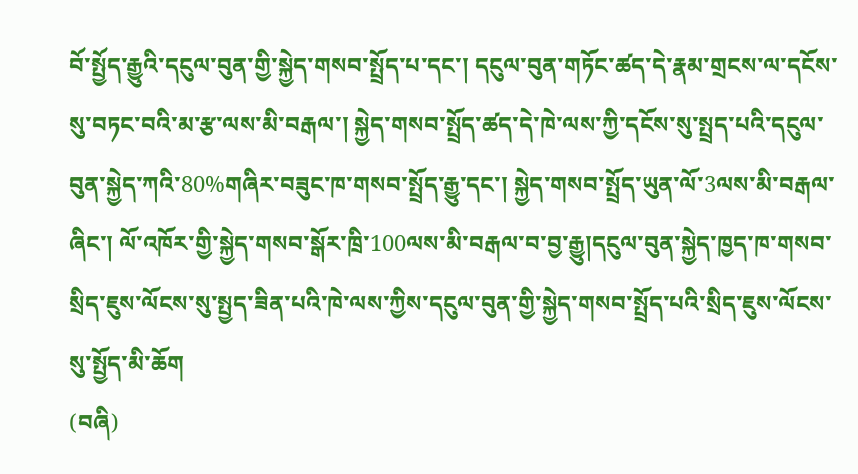བོ་སྤྱོད་རྒྱུའི་དངུལ་བུན་གྱི་སྐྱེད་གསབ་སྤྲོད་པ་དང་། དངུལ་བུན་གཏོང་ཚད་དེ་རྣམ་གྲངས་ལ་དངོས་སུ་བཏང་བའི་མ་རྩ་ལས་མི་བརྒལ་། སྐྱེད་གསབ་སྤྲོད་ཚད་དེ་ཁེ་ལས་ཀྱི་དངོས་སུ་སྤྲད་པའི་དངུལ་བུན་སྐྱེད་ཀའི་80%གཞིར་བཟུང་ཁ་གསབ་སྤྲོད་རྒྱུ་དང་། སྐྱེད་གསབ་སྤྲོད་ཡུན་ལོ་3ལས་མི་བརྒལ་ཞིང་། ལོ་འཁོར་གྱི་སྐྱེད་གསབ་སྒོར་ཁྲི་100ལས་མི་བརྒལ་བ་བྱ་རྒྱུ།དངུལ་བུན་སྐྱེད་ཁྱད་ཁ་གསབ་སྲིད་ཇུས་ལོངས་སུ་སྤྱད་ཟིན་པའི་ཁེ་ལས་ཀྱིས་དངུལ་བུན་གྱི་སྐྱེད་གསབ་སྤྲོད་པའི་སྲིད་ཇུས་ལོངས་སུ་སྤྱོད་མི་ཆོག
(བཞི)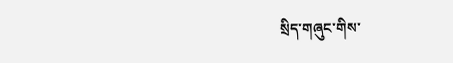སྲིད་གཞུང་གིས་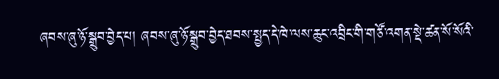ཞབས་ཞུ་ཉོ་སྒྲུབ་བྱེད་པ། ཞབས་ཞུ་ཉོ་སྒྲུབ་བྱེད་ཐབས་སྤྱད་དེ་ཁེ་ལས་ཆུང་འབྲིང་གི་གཙོ་འགན་སྡེ་ཚན་སོ་སོའི་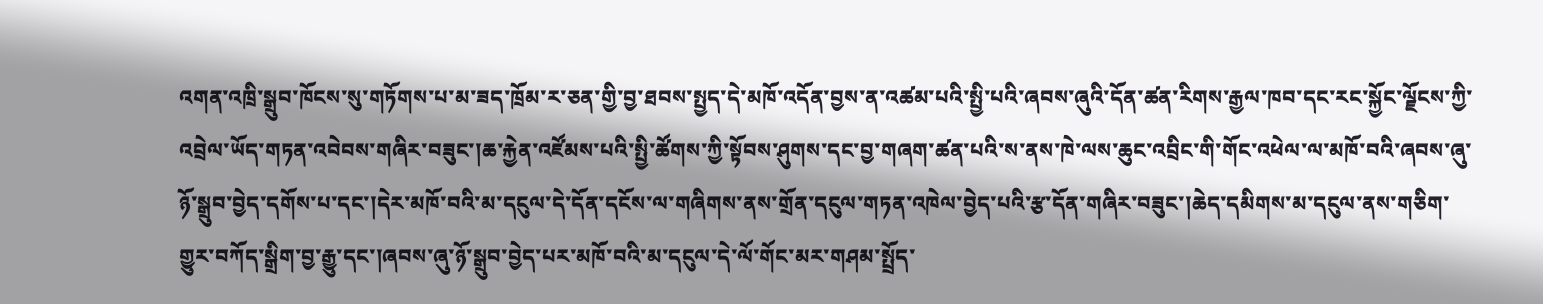འགན་འཁྲི་སྒྲུབ་ཁོངས་སུ་གཏོགས་པ་མ་ཟད་ཁྲོམ་ར་ཅན་གྱི་བྱ་ཐབས་སྤྱད་དེ་མཁོ་འདོན་བྱས་ན་འཚམ་པའི་སྤྱི་པའི་ཞབས་ཞུའི་དོན་ཚན་རིགས་རྒྱལ་ཁབ་དང་རང་སྐྱོང་ལྗོངས་ཀྱི་འབྲེལ་ཡོད་གཏན་འབེབས་གཞིར་བཟུང་།ཆ་རྐྱེན་འཛོམས་པའི་སྤྱི་ཚོགས་ཀྱི་སྟོབས་ཤུགས་དང་བྱ་གཞག་ཚན་པའི་ས་ནས་ཁེ་ལས་ཆུང་འབྲིང་གི་གོང་འཕེལ་ལ་མཁོ་བའི་ཞབས་ཞུ་ཉོ་སྒྲུབ་བྱེད་དགོས་པ་དང་།དེར་མཁོ་བའི་མ་དངུལ་དེ་དོན་དངོས་ལ་གཞིགས་ནས་གྲོན་དངུལ་གཏན་འཁེལ་བྱེད་པའི་རྩ་དོན་གཞིར་བཟུང་།ཆེད་དམིགས་མ་དངུལ་ནས་གཅིག་གྱུར་བཀོད་སྒྲིག་བྱ་རྒྱུ་དང་།ཞབས་ཞུ་ཉོ་སྒྲུབ་བྱེད་པར་མཁོ་བའི་མ་དངུལ་དེ་ལོ་གོང་མར་གཤམ་སྤྲོད་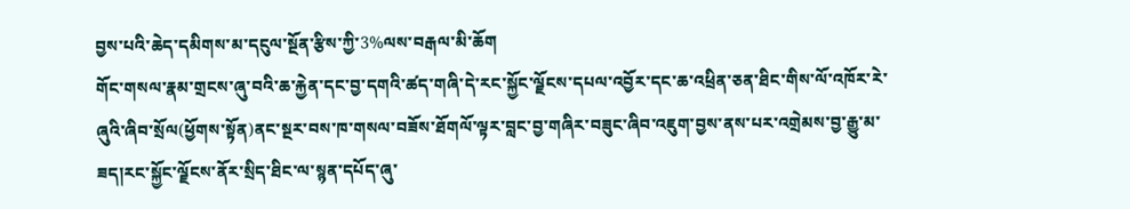བྱས་པའི་ཆེད་དམིགས་མ་དངུལ་སྔོན་རྩིས་ཀྱི་3%ལས་བརྒལ་མི་ཆོག
གོང་གསལ་རྣམ་གྲངས་ཞུ་བའི་ཆ་རྐྱེན་དང་བྱ་དགའི་ཚད་གཞི་དེ་རང་སྐྱོང་ལྗོངས་དཔལ་འབྱོར་དང་ཆ་འཕྲིན་ཅན་ཐིང་གིས་ལོ་འཁོར་རེ་ཞུའི་ཞིབ་སྲོལ(ཕྱོགས་སྟོན)ནང་སྔར་བས་ཁ་གསལ་བཟོས་ཐོགལོ་ལྟར་བླང་བྱ་གཞིར་བཟུང་ཞིབ་འཇུག་བྱས་ནས་པར་འགྲེམས་བྱ་རྒྱུ་མ་ཟད།རང་སྐྱོང་ལྗོངས་ནོར་སྲིད་ཐིང་ལ་སྙན་དཔོད་ཞུ་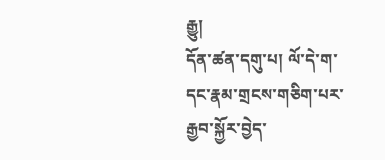རྒྱུ།
དོན་ཚན་དགུ་པ། ལོ་དེ་ག་དང་རྣམ་གྲངས་གཅིག་པར་རྒྱབ་སྐྱོར་བྱེད་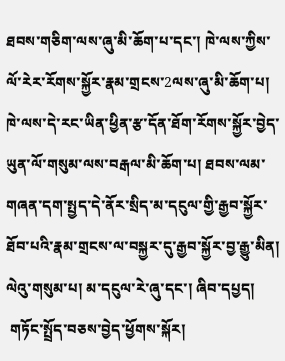ཐབས་གཅིག་ལས་ཞུ་མི་ཆོག་པ་དང་། ཁེ་ལས་ཀྱིས་ལོ་རེར་རོགས་སྐྱོར་རྣམ་གྲངས་2ལས་ཞུ་མི་ཆོག་པ། ཁེ་ལས་དེ་རང་ཡིན་ཕྱིན་རྩ་དོན་ཐོག་རོགས་སྐྱོར་བྱེད་ཡུན་ལོ་གསུམ་ལས་བརྒལ་མི་ཆོག་པ། ཐབས་ལམ་གཞན་དག་སྤྱད་དེ་ནོར་སྲིད་མ་དངུལ་གྱི་རྒྱབ་སྐྱོར་ཐོབ་པའི་རྣམ་གྲངས་ལ་བསྐྱར་དུ་རྒྱབ་སྐྱོར་བྱ་རྒྱུ་མིན།
ལེའུ་གསུམ་པ། མ་དངུལ་རེ་ཞུ་དང་། ཞིབ་དཔྱད།
 གཏོང་སྤྲོད་བཅས་བྱེད་ཕྱོགས་སྐོར།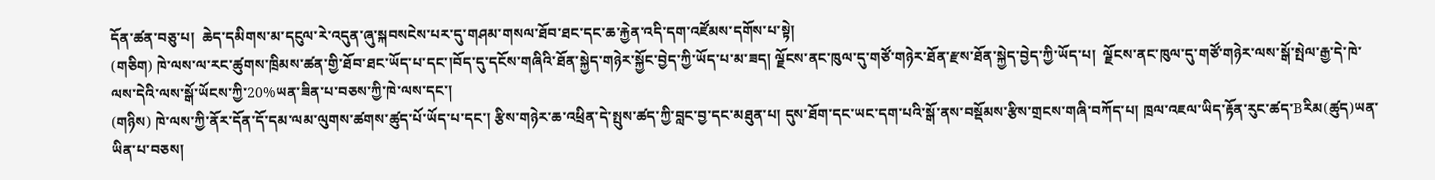དོན་ཚན་བཅུ་པ།  ཆེད་དམིགས་མ་དངུལ་རེ་འདུན་ཞུ་སྐབསངེས་པར་དུ་གཤམ་གསལ་ཐོབ་ཐང་དང་ཆ་རྐྱེན་འདི་དག་འཛོམས་དགོས་པ་སྟེ།
(གཅིག) ཁེ་ལས་ལ་རང་ཚུགས་ཁྲིམས་ཚན་གྱི་ཐོབ་ཐང་ཡོད་པ་དང་།བོད་དུ་དངོས་གཞིའི་ཐོན་སྐྱེད་གཉེར་སྐྱོང་བྱེད་ཀྱི་ཡོད་པ་མ་ཟད། ལྗོངས་ནང་ཁུལ་དུ་གཙོ་གཉེར་ཐོན་རྫས་ཐོན་སྐྱེད་བྱེད་ཀྱི་ཡོད་པ།  ལྗོངས་ནང་ཁུལ་དུ་གཙོ་གཉེར་ལས་སྒོ་སྤེལ་རྒྱ་དེ་ཁེ་ལས་དེའི་ལས་སྒོ་ཡོངས་ཀྱི་20%ཡན་ཟིན་པ་བཅས་ཀྱི་ཁེ་ལས་དང་།
(གཉིས) ཁེ་ལས་ཀྱི་ནོར་དོན་དོ་དམ་ལམ་ལུགས་ཚགས་ཚུད་པོ་ཡོད་པ་དང་། རྩིས་གཉེར་ཆ་འཕྲིན་དེ་སྤུས་ཚད་ཀྱི་བླང་བྱ་དང་མཐུན་པ། དུས་ཐོག་དང་ཡང་དག་པའི་སྒོ་ནས་བསྡོམས་རྩིས་གྲངས་གཞི་བཀོད་པ། ཁྲལ་འཇལ་ཡིད་རྟོན་རུང་ཚད་Bརིམ(ཚུད)ཡན་ཡིན་པ་བཅས།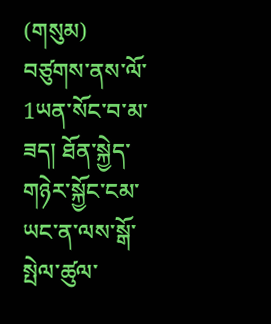(གསུམ) བཙུགས་ནས་ལོ་1ཡན་སོང་བ་མ་ཟད། ཐོན་སྐྱེད་གཉེར་སྐྱོང་ངམ་ཡང་ན་ལས་སྒོ་སྤེལ་ཚུལ་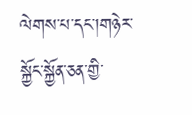ལེགས་པ་དང་།གཉེར་སྐྱོང་སྐྱོན་ཅན་གྱི་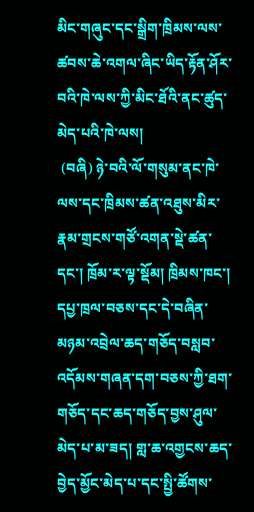མིང་གཞུང་དང་སྒྲིག་ཁྲིམས་ལས་ཚབས་ཆེ་འགལ་ཞིང་ཡིད་རྟོན་ཤོར་བའི་ཁེ་ལས་ཀྱི་མིང་ཐོའི་ནང་ཚུད་མེད་པའི་ཁེ་ལས།
 (བཞི) ཉེ་བའི་ལོ་གསུམ་ནང་ཁེ་ལས་དང་ཁྲིམས་ཚན་འཐུས་མིར་རྣམ་གྲངས་གཙོ་འགན་སྡེ་ཚན་དང་། ཁྲོམ་ར་ལྟ་སྡོམ། ཁྲིམས་ཁང་། དཔྱ་ཁྲལ་བཅས་དང་དེ་བཞིན་མཉམ་འབྲེལ་ཆད་གཅོད་བསླབ་འདོམས་གཞན་དག་བཅས་ཀྱི་ཐག་གཅོད་དང་ཆད་གཅོད་བྱས་ཤུལ་མེད་པ་མ་ཟད། གླ་ཆ་འགྱངས་ཆད་བྱེད་མྱོང་མེད་པ་དང་སྤྱི་ཚོགས་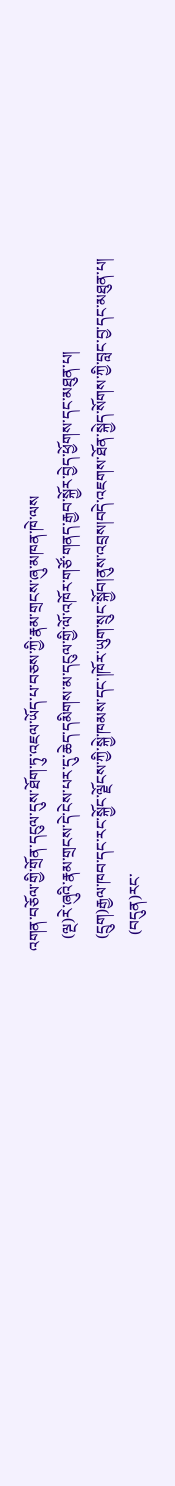འགན་བཅོལ་གྱི་གྲོན་དངུལ་དུས་ཐོག་ཏུ་འཇལ་ཡོད་པ་བཅས་ཀྱི་རྣམ་གྲངས་ཞུ་མཁན་ཁེ་ལས
   (ལྔ)རེ་ཞུའི་རྣམ་གྲངས་དེ་ངེས་པར་དུ་ཆེད་དམིགས་མ་དངུལ་གྱི་ལོ་འཁོར་གཙོ་གནད་རྒྱབ་སྐྱོར་བྱེད་ཕྱོགས་དང་མཐུན་པ།
   (དྲུག)རྒྱལ་ཁབ་དང་རང་སྐྱོང་ལྗོངས་ཀྱི་སྐྱེ་ཁམས་དང་།ཁོར་ཡུག་སྲུང་སྐྱོབ།ནུས་འབྲས།བདེ་འཇགས་ཐོན་སྐྱེད་སོགས་ཀྱི་བླང་བྱ་དང་མཐུན་པ།
    (བདུན)རང་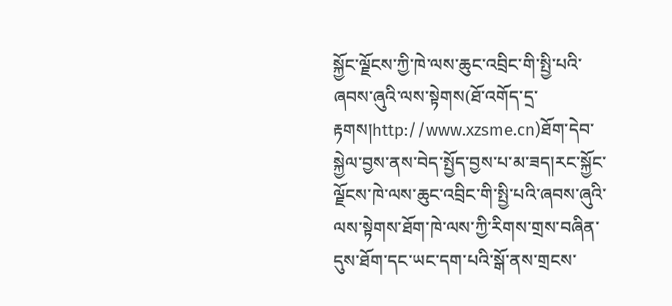སྐྱོང་ལྗོངས་ཀྱི་ཁེ་ལས་ཆུང་འབྲིང་གི་སྤྱི་པའི་ཞབས་ཞུའི་ལས་སྟེགས(ཐོ་འགོད་དྲ་རྟགས།http://www.xzsme.cn)ཐོག་དེབ་སྐྱེལ་བྱས་ནས་བེད་སྤྱོད་བྱས་པ་མ་ཟད།རང་སྐྱོང་ལྗོངས་ཁེ་ལས་ཆུང་འབྲིང་གི་སྤྱི་པའི་ཞབས་ཞུའི་ལས་སྟེགས་ཐོག་ཁེ་ལས་ཀྱི་རིགས་གྲས་བཞིན་དུས་ཐོག་དང་ཡང་དག་པའི་སྒོ་ནས་གྲངས་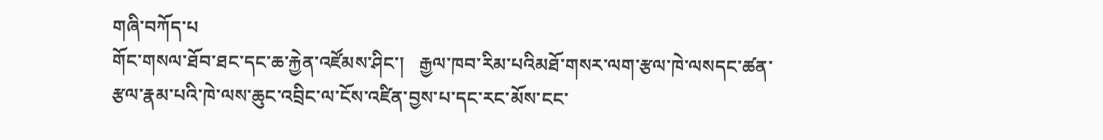གཞི་བཀོད་པ
གོང་གསལ་ཐོབ་ཐང་དང་ཆ་རྐྱེན་འཛོམས་ཤིང་།   རྒྱལ་ཁབ་རིམ་པའིམཐོ་གསར་ལག་རྩལ་ཁེ་ལསདང་ཚན་རྩལ་རྣམ་པའི་ཁེ་ལས་ཆུང་འབྲིང་ལ་ངོས་འཛིན་བྱས་པ་དང་རང་མོས་ངང་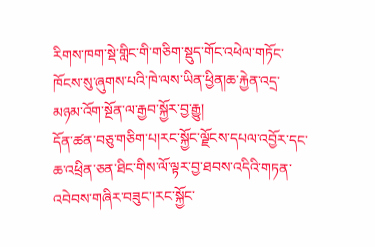རིགས་ཁག་སྡེ་གླིང་གི་གཅིག་སྡུད་གོང་འཕེལ་གཏོང་ཁོངས་སུ་ཞུགས་པའི་ཁེ་ལས་ཡིན་ཕྱིན།ཆ་རྐྱེན་འདྲ་མཉམ་འོག་སྔོན་ལ་རྒྱབ་སྐྱོར་བྱ་རྒྱུ།
དོན་ཚན་བཅུ་གཅིག་པ།རང་སྐྱོང་ལྗོངས་དཔལ་འབྱོར་དང་ཆ་འཕྲིན་ཅན་ཐིང་གིས་ལོ་ལྟར་བྱ་ཐབས་འདིའི་གཏན་འབེབས་གཞིར་བཟུང་།རང་སྐྱོང་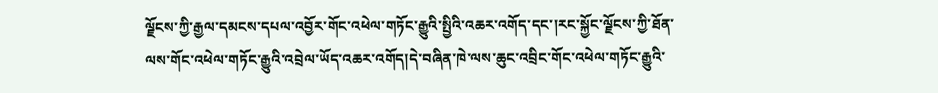ལྗོངས་ཀྱི་རྒྱལ་དམངས་དཔལ་འབྱོར་གོང་འཕེལ་གཏོང་རྒྱུའི་སྤྱིའི་འཆར་འགོད་དང་།རང་སྐྱོང་ལྗོངས་ཀྱི་ཐོན་ལས་གོང་འཕེལ་གཏོང་རྒྱུའི་འབྲེལ་ཡོད་འཆར་འགོད།དེ་བཞིན་ཁེ་ལས་ཆུང་འབྲིང་གོང་འཕེལ་གཏོང་རྒྱུའི་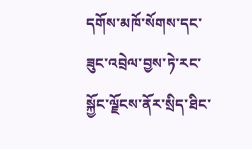དགོས་མཁོ་སོགས་དང་ཟུང་འབྲེལ་བྱས་ཏེ་རང་སྐྱོང་ལྗོངས་ནོར་སྲིད་ཐིང་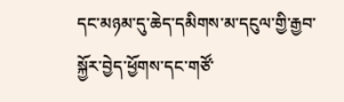དང་མཉམ་དུ་ཆེད་དམིགས་མ་དངུལ་གྱི་རྒྱབ་སྐྱོར་བྱེད་ཕྱོགས་དང་གཙོ་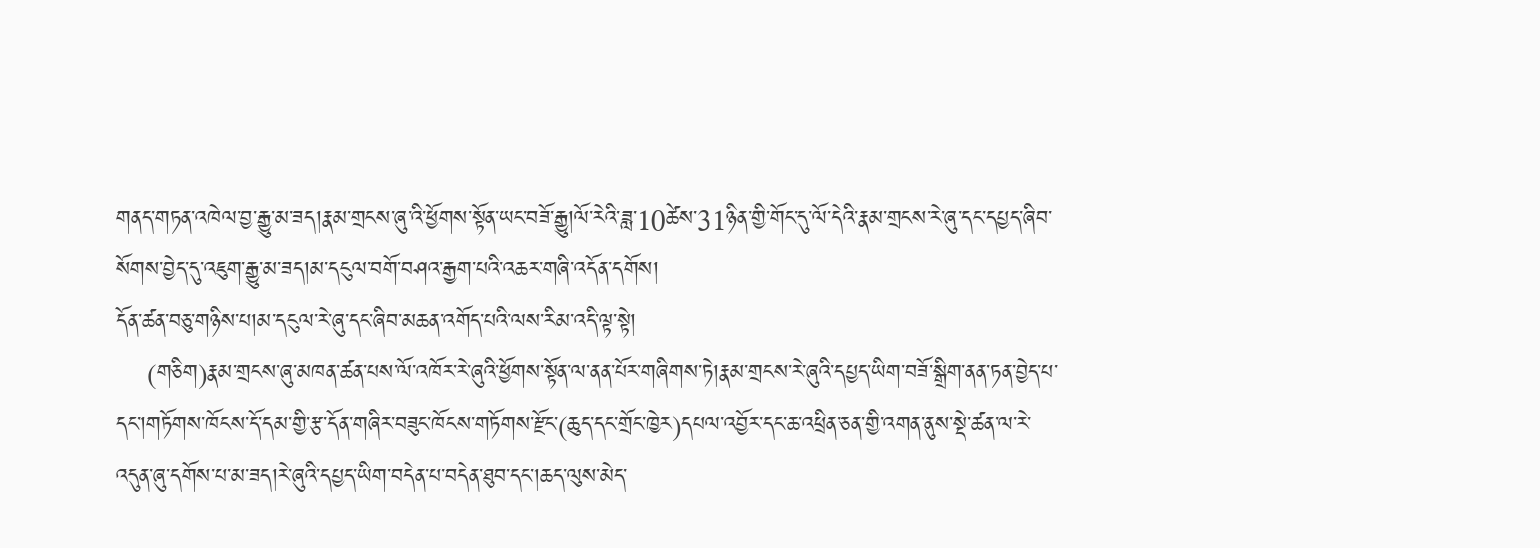གནད་གཏན་འཁེལ་བྱ་རྒྱུ་མ་ཟད།རྣམ་གྲངས་ཞུ་འི་ཕྱོགས་སྟོན་ཡང་བཟོ་རྒྱུ།ལོ་རེའི་ཟླ་10ཚེས་31ཉིན་གྱི་གོང་དུ་ལོ་དེའི་རྣམ་གྲངས་རེ་ཞུ་དང་དཔྱད་ཞིབ་སོགས་བྱེད་དུ་འཇུག་རྒྱུ་མ་ཟད།མ་དངུལ་བགོ་བཤའ་རྒྱག་པའི་འཆར་གཞི་འདོན་དགོས།
དོན་ཚན་བཅུ་གཉིས་པ།མ་དངུལ་རེ་ཞུ་དང་ཞིབ་མཆན་འགོད་པའི་ལས་རིམ་འདི་ལྟ་སྟེ།
    (གཅིག)རྣམ་གྲངས་ཞུ་མཁན་ཚན་པས་ལོ་འཁོར་རེ་ཞུའི་ཕྱོགས་སྟོན་ལ་ནན་པོར་གཞིགས་ཏེ།རྣམ་གྲངས་རེ་ཞུའི་དཔྱད་ཡིག་བཟོ་སྒྲིག་ནན་ཏན་བྱེད་པ་དང་།གཏོགས་ཁོངས་དོ་དམ་གྱི་རྩ་དོན་གཞིར་བཟུང་ཁོངས་གཏོགས་རྫོང་(ཆུད་དང་གྲོང་ཁྱེར)དཔལ་འབྱོར་དང་ཆ་འཕྲིན་ཅན་གྱི་འགན་ནུས་སྡེ་ཚན་ལ་རེ་འདུན་ཞུ་དགོས་པ་མ་ཟད།རེ་ཞུའི་དཔྱད་ཡིག་བདེན་པ་བདེན་ཐུབ་དང་།ཆད་ལུས་མེད་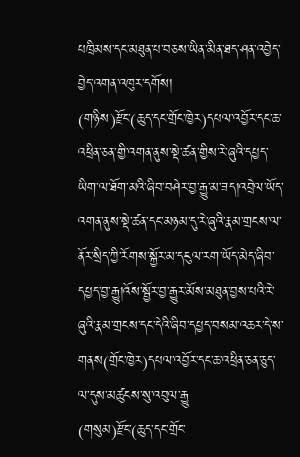པཁྲིམས་དང་མཐུན་པ་བཅས་ཡིན་མིན་ཐད་ཤན་འབྱེད་བྱེད་འགན་འཁུར་དགོས།
(གཉིས)རྫོང་(ཆུད་དང་གྲོང་ཁྱེར)དཔལ་འབྱོར་དང་ཆ་འཕྲིན་ཅན་གྱི་འགན་ནུས་སྡེ་ཚན་གྱིས་རེ་ཞུའི་དཔྱད་ཡིག་ལ་ཐོག་མའི་ཞིབ་བཤེར་བྱ་རྒྱུ་མ་ཟད།འབྲེལ་ཡོད་འགན་ནུས་སྡེ་ཚན་དང་མཉམ་དུ་རེ་ཞུའི་རྣམ་གྲངས་ལ་ནོར་སྲིད་ཀྱི་རོགས་སྐྱོར་མ་དངུལ་རག་ཡོད་མེད་ཞིབ་དཔྱད་བྱ་རྒྱུ།འོས་སྦྱོར་བྱ་རྒྱུར་མོས་མཐུན་བྱས་པའི་རེ་ཞུའི་རྣམ་གྲངས་དང་དེའི་ཞིབ་དཔྱད་བསམ་འཆར་དེ་ས་གནས(གྲོང་ཁྱེར)དཔལ་འབྱོར་དང་ཆ་འཕྲིན་ཅན་ཅུད་ལ་དུས་མཚུངས་སུ་འབུལ་རྒྱུ
(གསུམ)རྫོང་(ཆུད་དང་གྲོང་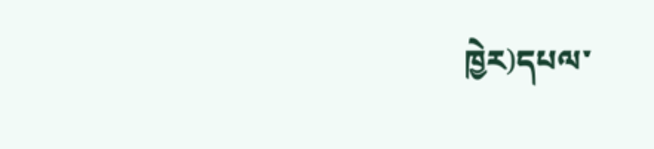ཁྱེར)དཔལ་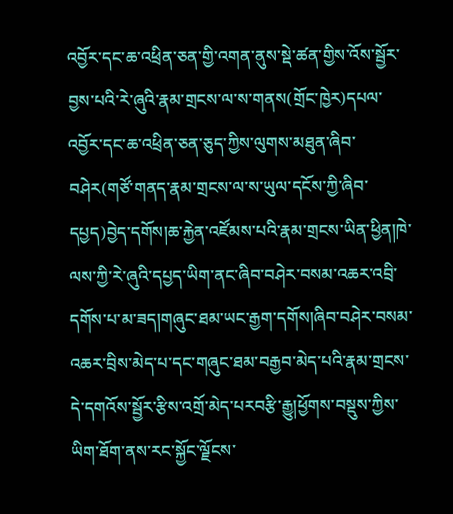འབྱོར་དང་ཆ་འཕྲིན་ཅན་གྱི་འགན་ནུས་སྡེ་ཚན་གྱིས་འོས་སྦྱོར་བྱས་པའི་རེ་ཞུའི་རྣམ་གྲངས་ལ་ས་གནས(གྲོང་ཁྱེར)དཔལ་འབྱོར་དང་ཆ་འཕྲིན་ཅན་ཅུད་ཀྱིས་ལུགས་མཐུན་ཞིབ་བཤེར(གཙོ་གནད་རྣམ་གྲངས་ལ་ས་ཡུལ་དངོས་ཀྱི་ཞིབ་དཔྱད)བྱེད་དགོས།ཆ་རྐྱེན་འཛོམས་པའི་རྣམ་གྲངས་ཡིན་ཕྱིན།ཁེ་ལས་ཀྱི་རེ་ཞུའི་དཔྱད་ཡིག་ནང་ཞིབ་བཤེར་བསམ་འཆར་འབྲི་དགོས་པ་མ་ཟད།གཞུང་ཐམ་ཡང་རྒྱག་དགོས།ཞིབ་བཤེར་བསམ་འཆར་བྲིས་མེད་པ་དང་གཞུང་ཐམ་བརྒྱབ་མེད་པའི་རྣམ་གྲངས་དེ་དགའོས་སྦྱོར་རྩིས་འགྲོ་མེད་པརབརྩི་རྒྱུ།ཕྱོགས་བསྡུས་ཀྱིས་ཡིག་ཐོག་ནས་རང་སྐྱོང་ལྗོངས་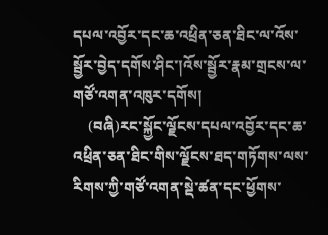དཔལ་འབྱོར་དང་ཆ་འཕྲིན་ཅན་ཐིང་ལ་འོས་སྦྱོར་བྱེད་དགོས་ཤིང་།འོས་སྦྱོར་རྣམ་གྲངས་ལ་གཙོ་འགན་འཁུར་དགོས།
    (བཞི)རང་སྐྱོང་ལྗོངས་དཔལ་འབྱོར་དང་ཆ་འཕྲིན་ཅན་ཐིང་གིས་ལྗོངས་ཐད་གཏོགས་ལས་རིགས་ཀྱི་གཙོ་འགན་སྡེ་ཚན་དང་ཕྱོགས་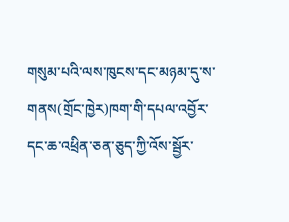གསུམ་པའི་ལས་ཁུངས་དང་མཉམ་དུ་ས་གནས(གྲོང་ཁྱེར)ཁག་གི་དཔལ་འབྱོར་དང་ཆ་འཕྲིན་ཅན་ཅུད་ཀྱི་འོས་སྦྱོར་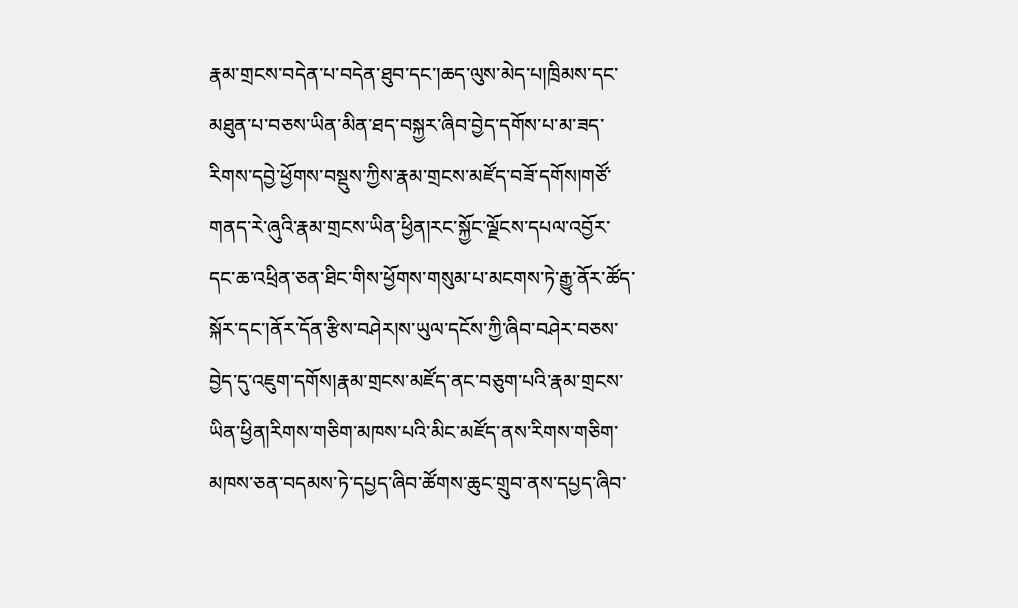རྣམ་གྲངས་བདེན་པ་བདེན་ཐུབ་དང་།ཆད་ལུས་མེད་པ།ཁྲིམས་དང་མཐུན་པ་བཅས་ཡིན་མིན་ཐད་བསྐྱར་ཞིབ་བྱེད་དགོས་པ་མ་ཟད་རིགས་དབྱེ་ཕྱོགས་བསྡུས་ཀྱིས་རྣམ་གྲངས་མཛོད་བཟོ་དགོས།གཙོ་གནད་རེ་ཞུའི་རྣམ་གྲངས་ཡིན་ཕྱིན།རང་སྐྱོང་ལྗོངས་དཔལ་འབྱོར་དང་ཆ་འཕྲིན་ཅན་ཐིང་གིས་ཕྱོགས་གསུམ་པ་མངགས་ཏེ་རྒྱུ་ནོར་ཚོད་སྐོར་དང་།ནོར་དོན་རྩིས་བཤེར།ས་ཡུལ་དངོས་ཀྱི་ཞིབ་བཤེར་བཅས་བྱེད་དུ་འཇུག་དགོས།རྣམ་གྲངས་མཛོད་ནང་བཅུག་པའི་རྣམ་གྲངས་ཡིན་ཕྱིན།རིགས་གཅིག་མཁས་པའི་མིང་མཛོད་ནས་རིགས་གཅིག་མཁས་ཅན་བདམས་ཏེ་དཔྱད་ཞིབ་ཚོགས་ཆུང་གྲུབ་ནས་དཔྱད་ཞིབ་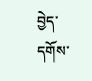བྱེད་དགོས་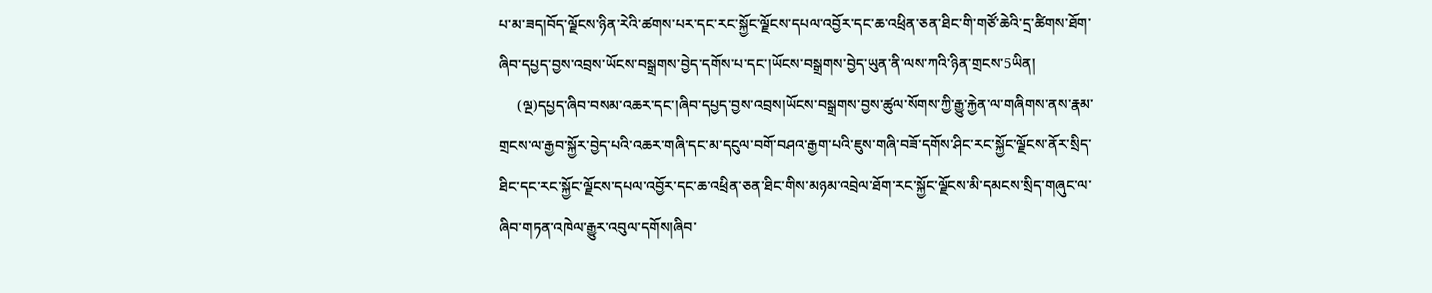པ་མ་ཟད།བོད་ལྗོངས་ཉིན་རེའི་ཚགས་པར་དང་རང་སྐྱོང་ལྗོངས་དཔལ་འབྱོར་དང་ཆ་འཕྲིན་ཅན་ཐིང་གི་གཙོ་ཆེའི་དྲ་ཚིགས་ཐོག་ཞིབ་དཔྱད་བྱས་འབྲས་ཡོངས་བསྒྲགས་བྱེད་དགོས་པ་དང་།ཡོངས་བསྒྲགས་བྱེད་ཡུན་ནི་ལས་ཀའི་ཉིན་གྲངས་5ཡིན།
     (ལྔ)དཔྱད་ཞིབ་བསམ་འཆར་དང་།ཞིབ་དཔྱད་བྱས་འབྲས།ཡོངས་བསྒྲགས་བྱས་ཚུལ་སོགས་ཀྱི་རྒྱུ་རྐྱེན་ལ་གཞིགས་ནས་རྣམ་གྲངས་ལ་རྒྱབ་སྐྱོར་བྱེད་པའི་འཆར་གཞི་དང་མ་དངུལ་བགོ་བཤའ་རྒྱག་པའི་ཇུས་གཞི་བཟོ་དགོས་ཤིང་རང་སྐྱོང་ལྗོངས་ནོར་སྲིད་ཐིང་དང་རང་སྐྱོང་ལྗོངས་དཔལ་འབྱོར་དང་ཆ་འཕྲིན་ཅན་ཐིང་གིས་མཉམ་འབྲེལ་ཐོག་རང་སྐྱོང་ལྗོངས་མི་དམངས་སྲིད་གཞུང་ལ་ཞིབ་གཏན་འཁེལ་རྒྱུར་འབུལ་དགོས།ཞིབ་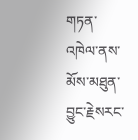གཏན་འཁེལ་ནས་མོས་མཐུན་བྱུང་རྗེསརང་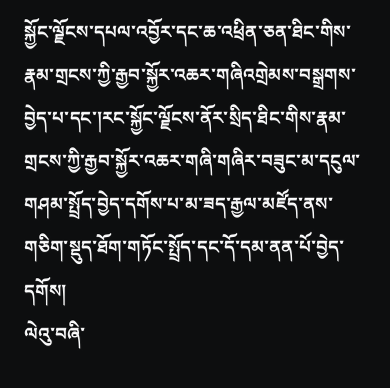སྐྱོང་ལྗོངས་དཔལ་འབྱོར་དང་ཆ་འཕྲིན་ཅན་ཐིང་གིས་རྣམ་གྲངས་ཀྱི་རྒྱབ་སྐྱོར་འཆར་གཞིའགྲེམས་བསྒྲགས་བྱེད་པ་དང་།རང་སྐྱོང་ལྗོངས་ནོར་སྲིད་ཐིང་གིས་རྣམ་གྲངས་ཀྱི་རྒྱབ་སྐྱོར་འཆར་གཞི་གཞིར་བཟུང་མ་དངུལ་གཤམ་སྤྲོད་བྱེད་དགོས་པ་མ་ཟད་རྒྱལ་མཛོད་ནས་གཅིག་སྡུད་ཐོག་གཏོང་སྤྲོད་དང་དོ་དམ་ནན་པོ་བྱེད་དགོས།
ལེའུ་བཞི་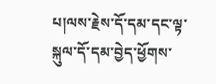པ།ལས་རྗེས་དོ་དམ་དང་ལྟ་སྐུལ་དོ་དམ་བྱེད་ཕྱོགས་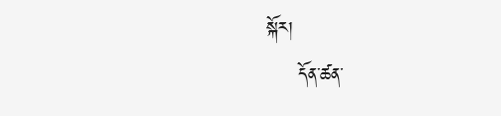སྐོར།
     དོན་ཚན་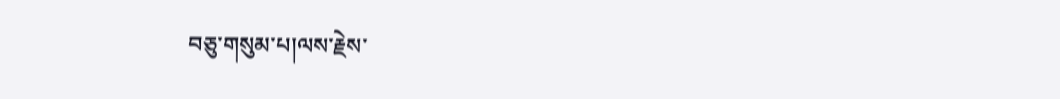བཅུ་གསུམ་པ།ལས་རྗེས་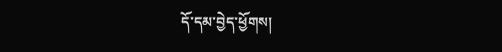དོ་དམ་བྱེད་ཕྱོགས།